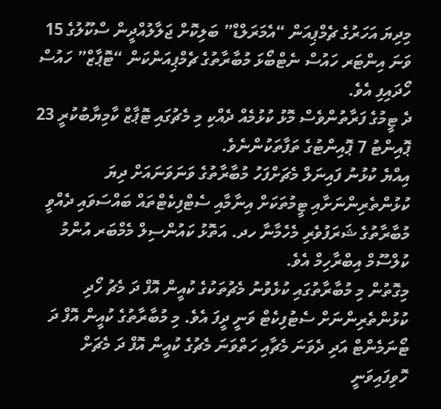މިދިޔަ އަހަރުގެ ޗެމްޕިއަން “އެމަރަލްޑް” ބަލިކޮށް ޖަލާލުއްދީން ސްކޫލުގެ 15 ވަނަ އިންޓަރ ހައުސް ނެޓްބޯޅަ މުބާރާތުގެ ޗެމްޕިއަންކަން “ޓޮޕާޒް” ހައުސް ހޯދައިފި އެވެ.
ދެ ޓީމުގެ ފަރާތުންވެސް މޮޅު ކުޅުމެއް ދެއްކި މި މެޗުގައި ޓޮޕާޒް ކާމިޔާބުކުރީ 23 ޕޮއިންޓު 7 ޕޮއިންޓުގެ ތަފާތަކުންނެވެ.
އިއްޔެ ކުޅުނު ފައިނަލް މެޗަށްފަހު މުބާރާތުގެ ވަނަވަނައަށް ދިޔަ ކުޅުންތެރިންނަށާއި ޓީމުތަކަށް އިނާމާއި ސެޓްފިކެޓްތައް ބައްސަވައި ދެއްވީ މުބާރާތުގެ ޝަރަފުވެރި މެހެމާނާ ހދ. އަތޮޅު ކައުންސިލް މެމްބަރ އުންމު ކުލްސޫމް އިބްރާހިމް އެވެ.
މިގޮތުން މި މުބާރާތުގައި ކުޅެވުނު މެޗުތަކުގެ ކުއީން އޮފް ދަ މެޗު ހޯދި ކުޅުންތެރިންނަށް ސެޓުފިކެޓް ވަނީ ދީފަ އެވެ. މި މުބާރާތުގެ ކުއީން އޮފް ދަ ޓޯނަމެންޓް އަދި ދެވަނަ މެޗާއި ހަތްވަނަ މެޗުގެ ކުއީން އޮފް ދަ މެޗަށް ހޮވިފައިވަނީ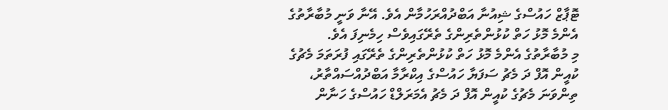ޓޮޕާޒް ހައުސްގެ ޝިއުނާ އަބްދުއްރަހުމާން އެވެ. އޭނާ ވަނީ މުބާރާތުގެ އެންމެ މޮޅު ހަތް ކުޅުންތެރިންގެ ތެރޭގައިވެސް ހިމެނިފަ އެވެ.
މި މުބާރާތުގެ އެންމެ މޮޅު ހަތް ކުޅުންތެރިންގެ ތެރޭގައި ފުރަތަމަ މެޗުގެ ކުއީން އޮފް ދަ މެޗު ސަފަޔާ ހައުސްގެ އިކްރާމާ އަބްދުއްސައްތާރު، ތިންވަނަ މެޗުގެ ކުއީން އޮފް ދަ މެޗު އެމަރަލްޑް ހައުސްގެ ހަނާން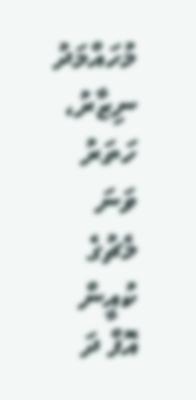މުހައްމަދު ނިޒާރު، ހަތަރު ވަނަ މެޗުގެ ކުއީން އޮފް ދަ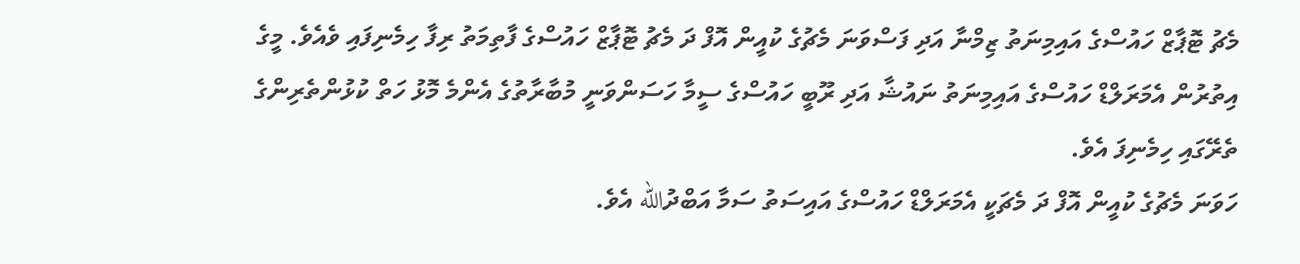މެޗު ޓޮޕާޒް ހައުސްގެ އައިމިނަތު ޒިމްނާ އަދި ފަސްވަނަ މެޗުގެ ކުއީން އޮފް ދަ މެޗު ޓޮޕާޒް ހައުސްގެ ފާތިމަތު ރިފާ ހިމެނިފައި ވެއެވެ. މީގެ އިތުރުން އެމަރަލްޑް ހައުސްގެ އައިމިނަތު ނައުޝާ އަދި ރޫބީ ހައުސްގެ ސީމާ ހަސަންވަނީ މުބާރާތުގެ އެންމެ މޮޅު ހަތް ކުޅުންތެރިންގެ ތެރޭގައި ހިމެނިފަ އެވެ.
ހަވަނަ މެޗުގެ ކުއީން އޮފް ދަ މެޗަކީ އެމަރަލްޑް ހައުސްގެ އައިސަތު ސަމާ އަބްދުالله އެވެ.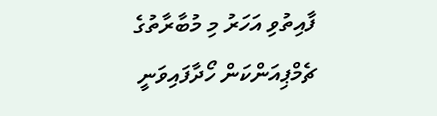ފާއިތުވި އަހަރު މި މުބާރާތުގެ ޗެމްޕިއަންކަން ހޯދާފައިވަނީ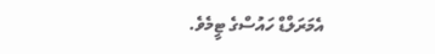އެމަރަލްޑް ހައުސްގެ ޓީމެވެ.